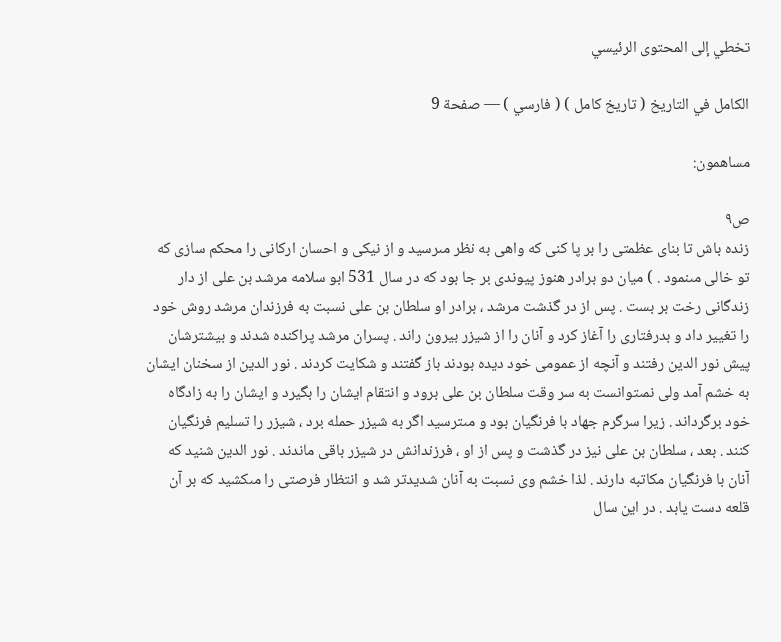تخطي إلى المحتوى الرئيسي

الكامل في التاريخ ( تاريخ كامل ) ( فارسي ) — صفحة 9

مساهمون:

ص٩
زنده باش تا بناى عظمتى را بر پا كنى كه واهى به نظر مىرسيد و از نيكى و احسان اركانى را محكم سازى كه تو خالى مىنمود . ) ميان دو برادر هنوز پيوندى بر جا بود كه در سال 531 ابو سلامه مرشد بن على از دار زندگانى رخت بر بست . پس از در گذشت مرشد ، برادر او سلطان بن على نسبت به فرزندان مرشد روش خود را تغيير داد و بدرفتارى را آغاز كرد و آنان را از شيزر بيرون راند . پسران مرشد پراكنده شدند و بيشترشان پيش نور الدين رفتند و آنچه از عمومى خود ديده بودند باز گفتند و شكايت كردند . نور الدين از سخنان ايشان به خشم آمد ولى نمىتوانست به سر وقت سلطان بن على برود و انتقام ايشان را بگيرد و ايشان را به زادگاه خود برگرداند . زيرا سرگرم جهاد با فرنگيان بود و مىترسيد اگر به شيزر حمله برد ، شيزر را تسليم فرنگيان كنند . بعد ، سلطان بن على نيز در گذشت و پس از او ، فرزندانش در شيزر باقى ماندند . نور الدين شنيد كه آنان با فرنگيان مكاتبه دارند . لذا خشم وى نسبت به آنان شديدتر شد و انتظار فرصتى را مىكشيد كه بر آن قلعه دست يابد . در اين سال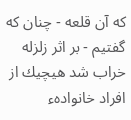كه آن قلعه - چنان كه گفتيم - بر اثر زلزله خراب شد هيچيك از افراد خانوادهء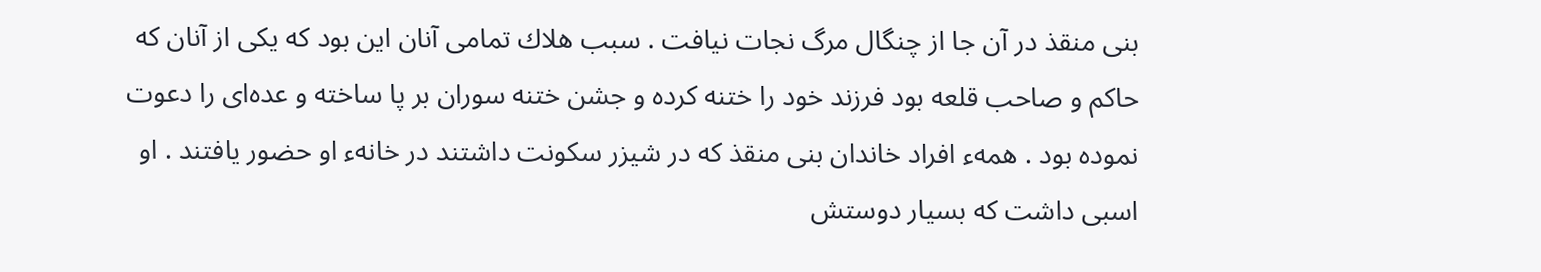بنى منقذ در آن جا از چنگال مرگ نجات نيافت . سبب هلاك تمامى آنان اين بود كه يكى از آنان كه حاكم و صاحب قلعه بود فرزند خود را ختنه كرده و جشن ختنه سوران بر پا ساخته و عده‌اى را دعوت نموده بود . همهء افراد خاندان بنى منقذ كه در شيزر سكونت داشتند در خانهء او حضور يافتند . او اسبى داشت كه بسيار دوستش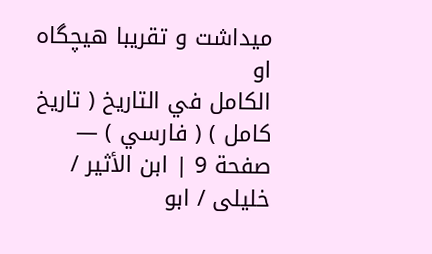ميداشت و تقريبا هيچگاه او
الكامل في التاريخ ( تاريخ كامل ) ( فارسي ) — صفحة 9 | ابن الأثير / خليلى / ابو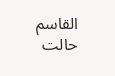القاسم حالت